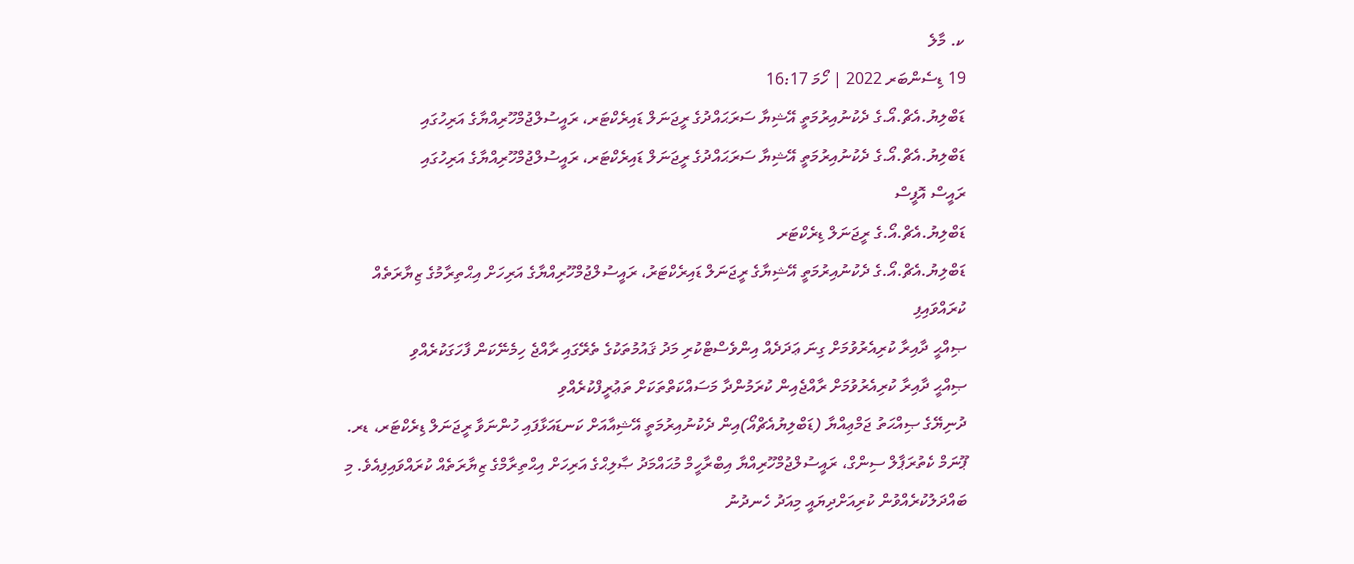ކ. މާލެ
19 ޑިސެންބަރ 2022 | ހޯމަ 16:17
ޑަބްލިޔު.އެޗް.އޯ.ގެ ދެކުނުއިރުމަތީ އޭޝިޔާ ސަރަޙައްދުގެ ރީޖަނަލް ޑައިރެކްޓަރ، ރައީސުލްޖުމްހޫރިއްޔާގެ އަރިހުގައި
ޑަބްލިޔު.އެޗް.އޯ.ގެ ދެކުނުއިރުމަތީ އޭޝިޔާ ސަރަޙައްދުގެ ރީޖަނަލް ޑައިރެކްޓަރ، ރައީސުލްޖުމްހޫރިއްޔާގެ އަރިހުގައި
ރައީސް އޮފީސް
ޑަބްލިޔު.އެޗް.އޯ.ގެ ރީޖަނަލް ޑިރެކްޓަރ
ޑަބްލިޔު.އެޗް.އޯ.ގެ ދެކުނުއިރުމަތީ އޭޝިޔާގެ ރީޖަނަލް ޑައިރެކްޓަރު، ރައީސުލްޖުމްހޫރިއްޔާގެ އަރިހަށް އިޙްތިރާމުގެ ޒިޔާރަތެއް ކުރައްވައިފި
ޞިއްޙީ ދާއިރާ ކުރިއެރުވުމަށް ގިނަ ޢަދަދެއް އިންވެސްޓްކުރި މަދު ޤައުމުތަކުގެ ތެރޭގައި ރާއްޖެ ހިމެނޭކަން ފާހަގަކުރެއްވި
ޞިއްޙީ ދާއިރާ ކުރިއެރުވުމަށް ރާއްޖެއިން ކުރަމުންދާ މަސައްކަތްތަކަށް ތަޢުރީފްކުރެއްވި
ދުނިޔޭގެ ޞިއްޙަތު ޖަމްޢިއްޔާ (ޑަބްލިޔުއެޗްއޯ)އިން ދެކުނުއިރުމަތީ އޭޝިއާއަށް ކަނޑައަޅާފައި ހުންނަވާ ރީޖަނަލް ޑިރެކްޓަރ، ޑރ. ޕޫނަމް ކެތުރަޕާލް ސިންގް، ރައީސުލްޖުމްހޫރިއްޔާ އިބްރާހީމް މުޙައްމަދު ޞާލިޙްގެ އަރިހަށް އިޙްތިރާމްގެ ޒިޔާރަތެއް ކުރައްވައިފިއެވެ. މި ބައްދަލުކުރެއްވުން ކުރިއަށްދިޔައީ މިއަދު ހެނދުނު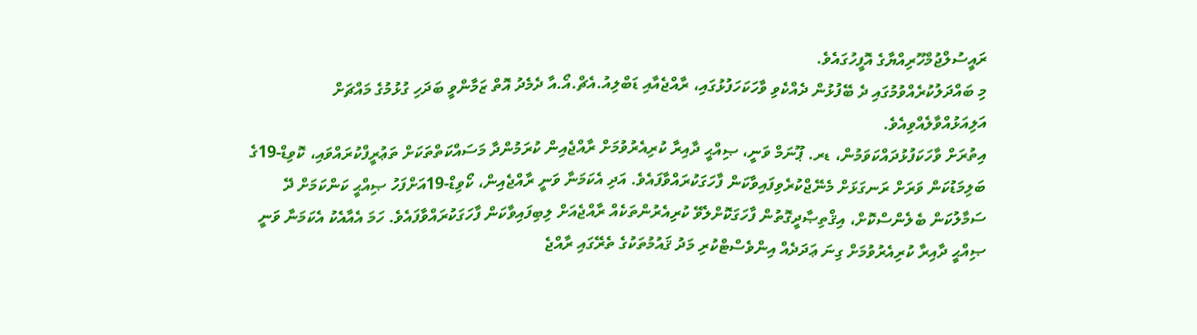ރައީސުލްޖުމްހޫރިއްޔާގެ އޮފީހުގައެވެ.
މި ބައްދަލުކުރެއްވުމުގައި ދެ ބޭފުޅުން ދެއްކެވި ވާހަކަހަފުޅުގައި، ރާއްޖެއާއި ޑަބްލިއު.އެޗް.އޯ.އާ ދެމެދު އޮތް ޒަމާންވީ ބަދަހި ގުޅުމުގެ މައްޗަށް އަލިއަޅުއްވާލެއްވިއެވެ.
އިތުރަށް ވާހަކަފުޅުދައްކަވަމުން، ޑރ. ޕޫނަމް ވަނީ، ޞިއްޙީ ދާއިރާ ކުރިއެރުވުމަށް ރާއްޖެއިން ކުރަމުންދާ މަސައްކަތްތަކަށް ތަޢުރީފްކުރައްވައި، ކޮވިޑް-19ގެ ބަލިމަޑުކަން ވަރަށް ރަނގަޅަށް މެނޭޖްކުރެވިފައިވާކަން ފާހަގަކުރައްވާފައެވެ. އަދި އެކަމަނާ ވަނީ ރާއްޖެއިން، ކޯވިޑް-19އަށްފަހު ޞިއްޙީ ކަންކަމަށް ދޭ ސަމާލުކަން ބެލެންސްކޮށް، އިޤްތިޞާދީގޮތުން ފާހަގަކޮށްލެވޭ ކުރިއެރުންތަކެއް ރާއްޖެއަށް ލިބިފައިވާކަން ފާހަގަކުރައްވާފައެވެ. ހަމަ އެއާއެކު އެކަމަނާ ވަނީ ޞިއްޙީ ދާއިރާ ކުރިއެރުވުމަށް ގިނަ ޢަދަދެއް އިންވެސްޓްކުރި މަދު ޤައުމުތަކުގެ ތެރޭގައި ރާއްޖެ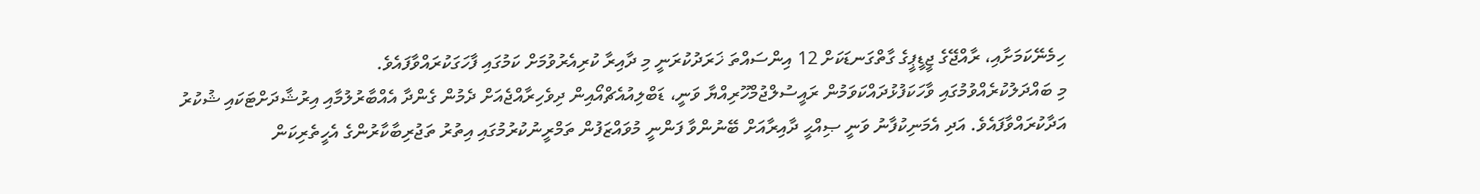ހިމެނޭކަމަށާއި، ރާއްޖޭގެ ޖީޑީޕީގެ ގާތްގަނޑަކަށް 12 އިންސައްތަ ޚަރަދުކުރަނީ މި ދާއިރާ ކުރިއެރުވުމަށް ކަމުގައި ފާހަގަކުރައްވާފައެވެ.
މި ބައްދަލުކުރެއްވުމުގައި ވާހަކަފުޅުދައްކަވަމުން ރައީސުލްޖުމްހޫރިއްޔާ ވަނީ، ޑަބްލިއުއެޗްއޯއިން ދިވެހިރާއްޖެއަށް ދެމުން ގެންދާ އެއްބާރުލުމާއި އިރުޝާދަށްޓަކައި ޝުކުރު އަދާކުރައްވާފައެވެ. އަދި އެމަނިކުފާނު ވަނީ ޞިއްޙީ ދާއިރާއަށް ބޭނުންވާ ފަންނީ މުވައްޒަފުން ތަމްރީނުކުރުމުގައި އިތުރު ތަޖުރިބާކާރުންގެ އެހީތެރިކަން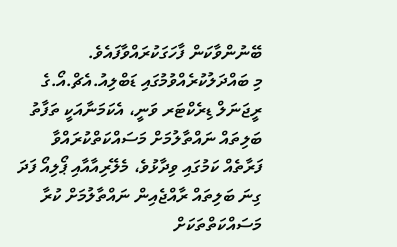ބޭނުންވާކަން ފާހަގަކުރައްވާފައެވެ.
މި ބައްދަލުކުރެއްވުމުގައި ޑަބްލިއު.އެޗް.އޯ.ގެ ރީޖަނަލް ޑިރެކްޓަރ ވަނީ، އެކަމަނާއަކީ ތަފާތު ބަލިތައް ނައްތާލުމަށް މަސައްކަތްކުރައްވާ ފަރާތެއް ކަމުގައި ވިދާޅުވެ، މެލޭރިއާއާއި ޕޯލިއޯ ފަދަ ގިނަ ބަލިތައް ރާއްޖެއިން ނައްތާލުމަށް ކުރާ މަސައްކަތްތަކަށް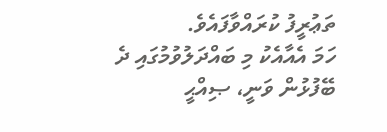ތަޢުރީފު ކުރައްވާފައެވެ.
ހަމަ އެއާއެކު މި ބައްދަލުވުމުގައި ދެ ބޭފުޅުން ވަނީ، ޞިއްޙީ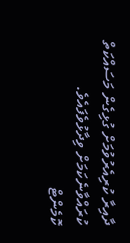ދާއިރާ ކުރިއެރުވުމަށް ގުޅިގެން މަސައްކަތް ކުރައްވާނެކަމަށް ވިދާޅުވެފައެވެ.
ކޮމެންޓް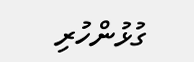ގުޅުންހުރި